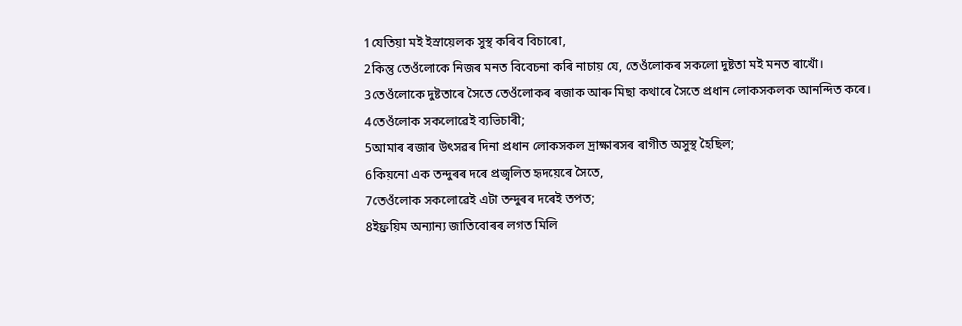1যেতিয়া মই ইস্ৰায়েলক সুস্থ কৰিব বিচাৰো,
2কিন্তু তেওঁলোকে নিজৰ মনত বিবেচনা কৰি নাচায় যে, তেওঁলোকৰ সকলো দুষ্টতা মই মনত ৰাখোঁ।
3তেওঁলোকে দুষ্টতাৰে সৈতে তেওঁলোকৰ ৰজাক আৰু মিছা কথাৰে সৈতে প্ৰধান লোকসকলক আনন্দিত কৰে।
4তেওঁলোক সকলোৱেই ব্যভিচাৰী;
5আমাৰ ৰজাৰ উৎসৱৰ দিনা প্রধান লোকসকল দ্ৰাক্ষাৰসৰ ৰাগীত অসুস্থ হৈছিল;
6কিয়নো এক তন্দুৰৰ দৰে প্রজ্বলিত হৃদয়েৰে সৈতে,
7তেওঁলোক সকলোৱেই এটা তন্দুৰৰ দৰেই তপত;
8ইফ্ৰয়িম অন্যান্য জাতিবোৰৰ লগত মিলি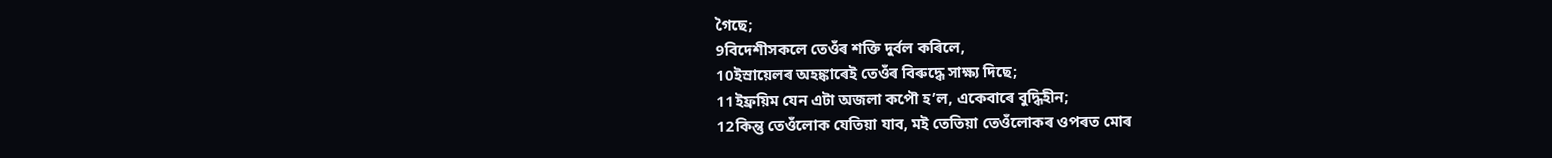গৈছে;
9বিদেশীসকলে তেওঁৰ শক্তি দুর্বল কৰিলে,
10ইস্ৰায়েলৰ অহঙ্কাৰেই তেওঁৰ বিৰুদ্ধে সাক্ষ্য দিছে;
11ইফ্ৰয়িম যেন এটা অজলা কপৌ হ’ল, একেবাৰে বুদ্ধিহীন;
12কিন্তু তেওঁলোক যেতিয়া যাব, মই তেতিয়া তেওঁলোকৰ ওপৰত মোৰ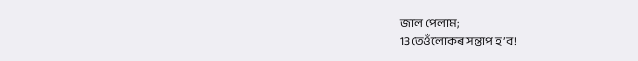জাল পেলাম;
13তেওঁলোকৰ সন্তাপ হ’ব!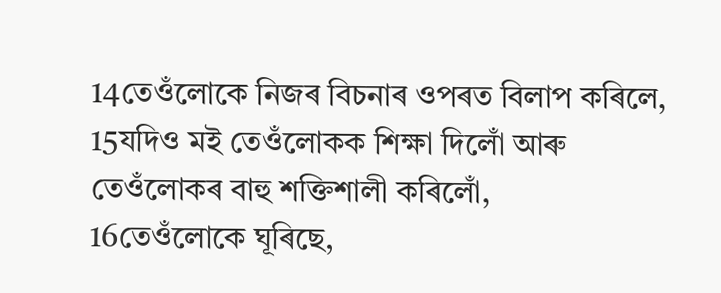14তেওঁলোকে নিজৰ বিচনাৰ ওপৰত বিলাপ কৰিলে,
15যদিও মই তেওঁলোকক শিক্ষা দিলোঁ আৰু তেওঁলোকৰ বাহু শক্তিশালী কৰিলোঁ,
16তেওঁলোকে ঘূৰিছে,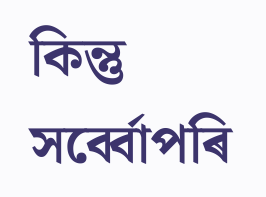কিন্তু সৰ্ব্বোপৰি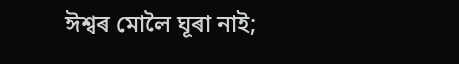ঈশ্বৰ মোলৈ ঘূৰা নাই;